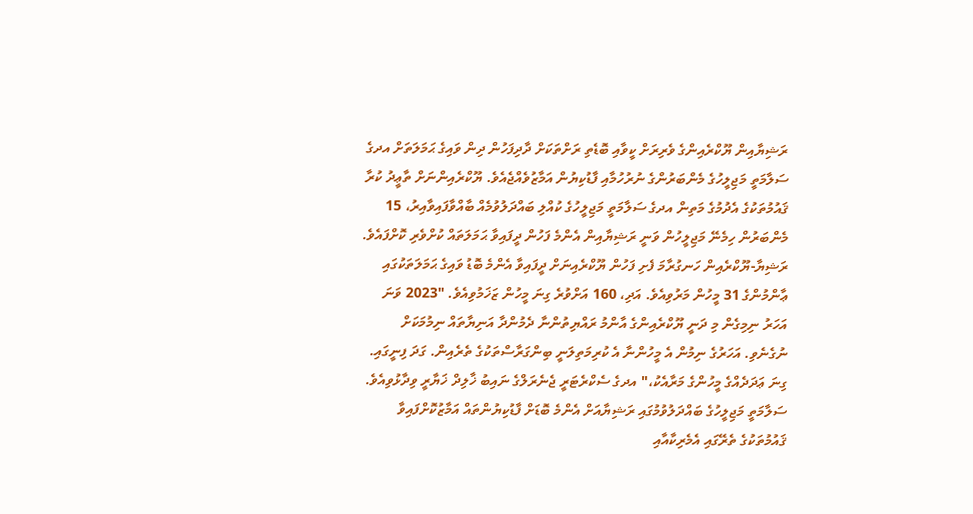ރަޝިޔާއިން ޔޫކްރެއިންގެ ވެރިރަށް ކީވާއި ބޮޑެތި ރަށްތަކަށް ދާދިފަހުން ދިން ވައިގެ ޙަމަލަތަށް އދގެ ސަލާމަތީ މަޖިލީހުގެ މެންބަރުންގެ ނުރުހުމާއި ފާޑުކިޔުން އަމާޒުވެއްޖެއެވެ. ޔޫކްރެއިންނަށް ތާޢީދު ކުރާ ޤައުމުތަކުގެ އެދުމުގެ މަތިން އދގެ ސަލާމަތީ މަޖިލީހުގެ ކުއްލި ބައްދަލުވުމެއް ބާއްވާފައިވާއިރު، 15 މެންބަރުން ހިމެނޭ މަޖިލީހުން ވަނީ ރަޝިޔާއިން އެންމެ ފަހުން ދީފައިވާ ޙަމަލަތައް ކުށްވެރި ކޮށްފައެވެ.
ރަޝިޔާ-ޔޫކްރެއިން ހަނގުރާމަ ފެށި ފަހުން ޔޫކްރެއިނަށް ދީފައިވާ އެންމެ ބޮޑު ވައިގެ ޙަމަލަތަކުގައި ޢާންމުންގެ 31 މީހުން މަރުވިއެވެ. އަދި، 160 އަށްވުރެ ގިނަ މީހުން ޒަޚަމުވިއެވެ. "2023 ވަނަ އަހަރު ނިމިގެން މި ދަނީ ޔޫކްރެއިންގެ އާންމު ރައްޔިތުންނާ ދެމުންދާ އަނިޔާތައް ނިމުމަކަށް ނުގެނެވި. އަހަރުގެ ނިމުން އެ މީހުންނާ އެ ކުރިމަތިލަނީ ބިންގަރާސްތަކުގެ ތެރެއިން. ގަދަ ފިނީގައި. ގިނަ ޢަދަދެއްގެ މީހުންގެ މަރާއެކު،" އދގެ ސެކްރެޓަރީ ޖެނެރަލްގެ ނައިބު ޚާލިދް ޚަޔާރީ ވިދާޅުވިއެވެ.
ސަލާމަތީ މަޖިލީހުގެ ބައްދަލުވުމުގައި ރަޝިޔާއަށް އެންމެ ބޮޑަށް ފާޑުކިޔުންތައް އަމާޒުކޮށްފައިވާ ޤައުމުތަކުގެ ތެރޭގައި އެމެރިކާއާއި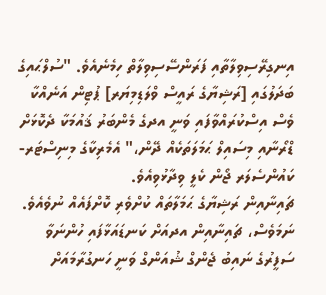އިނގިރޭސިވިލާތާއި ފަރަންސޭސިވިލާތް ހިމެނެއެވެ. "ސުލްޙައިގެ ބަދަލުގައި [ރަޝިޔާގެ ރައީސް ވްލަޑިމިޔަރ] ޕުޓިން އަނެއްކާ ވެސް އިސްކުރައްވާފައި ވަނީ އދގެ މެންބަރު ޤައުމަކާ ދެކޮޅަށް ޑްރޯނާއި މިސައިލް ޙަމަލަތަކެއް ދޭން،" އެމެރިކާގެ މިނިސްޓަރ-ކައުންސެލަރ ޖޯން ކެލީ ވިދާޅުވިއެވެ.
ޗައިނާއިން ރަޝިޔާގެ ޙަމަލާތައް ކުށްވެރި ކޮށްފައެއް ނުވެއެވެ. ނަމަވެސް، ޗައިނާއިން އދއަށް ކަނޑައަޅާފައި ހުންނަވާ ސަފީރުގެ ނައިބު ޖެންގް ޝުއަންގް ވަނީ ހަނގުރާމައަށް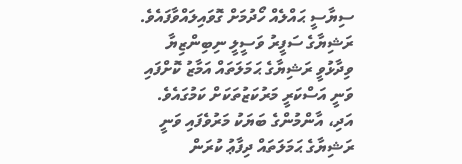ސިޔާސީ ޙައްލެއް ހޯދުމަށް ގޮވައިލައްވާފައެވެ. ރަޝިޔާގެ ސަފީރު ވަސީލީ ނިބިންޒިޔާ ވިދާޅުވީ ރަޝިޔާގެ ޙަމަލަތައް އަމާޒު ކޮށްފައި ވަނީ އަސްކަރީ މަރުކަޒުތަކަށް ކަމުގައެވެ. އަދި، އާންމުންގެ ބަޔަކު މަރުވެފައި ވަނީ ރަޝިޔާގެ ޙަމަލަތައް ދިފާޢު ކުރަން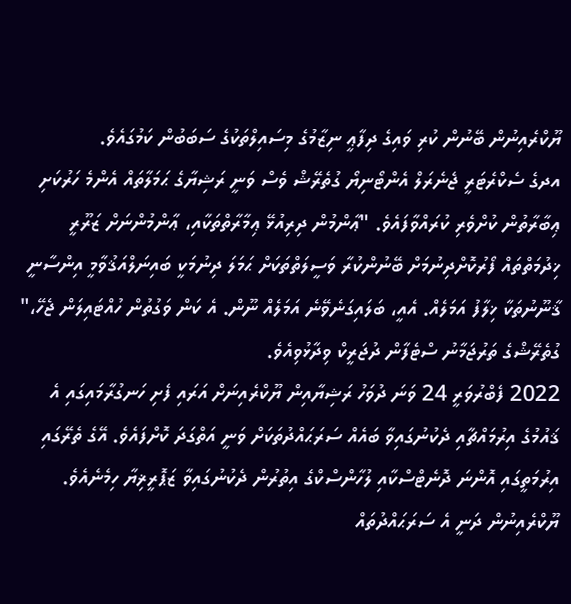ޔޫކްރެއިނުން ބޭނުން ކުރި ވައިގެ ދިފާޢީ ނިޒާމުގެ މިސައިލްތަކުގެ ސަބަބުން ކަމުގައެވެ.
އދގެ ސެކްރެޓަރީ ޖެނެރަލް އެންޓޯނިޔޯ ގުތެރޭޝް ވެސް ވަނީ ރަޝިޔާގެ ޙަމަލާތައް އެންމެ ހަރުކަށި ޢިބާރާތުން ކުށްވެރި ކުރައްވާފައެވެ. "ޢާންމުން ދިރިއުޅޭ ޢިމާރާތްތަކާއި، ޢާންމުންނަށް ޒަރޫރީ ޚިދުމަތްތައް ފޯރުކޮށްދިނުމަށް ބޭނުންކުރާ ވަސީލަތްތަކަށް ޙަމަލަ ދިނުމަކީ ބައިނަލްއަޤުވާމީ އިންސާނީ ޤާނޫނުތަކާ ޚިލާފު އަމަލެއް. އެއީ، ބަލައިގަނެވޭނެ އަމަލެއް ނޫން. އެ ކަން ވަގުތުން ހުއްޓައިލަން ޖެހޭ،" ގުތެރޭޝްގެ ތަރުޖަމާނު ސްޓެފާން ދުޖަރީކް ވިދާޅުވިއެވެ.
2022 ފެބްރުވަރީ 24 ވަނަ ދުވަހު ރަޝިޔާއިން ޔޫކްރެއިނަށް އަރައި ފެށި ހަނގުރާމައިގައި އެ ޤައުމުގެ އިރުމައްޗާއި ދެކުނުގައިވާ ބައެއް ސަރަޙައްދުތަކަށް ވަނީ އަތްގަދަ ކޮށްފައެވެ. އޭގެ ތެރޭގައި އިރުމަތީގައި އޮންނަ ދޮނެޓްސްކާއި ލުހާންސްކްގެ އިތުރުން ދެކުނުގައިވާ ޒަޕޮރީޜިޔާ ހިމެނެއެވެ. ޔޫކްރެއިނުން ދަނީ އެ ސަރަޙައްދުތައް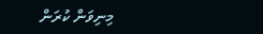މިނިވަން ކުރަން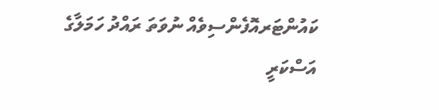ކައުންޓަރއޮފެންސިވެއް ނުވަތަ ރައްދު ހަމަލާގެ އަސްކަރީ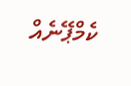ކެމްޕޭނެއް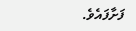ފަށާފައެވެ.